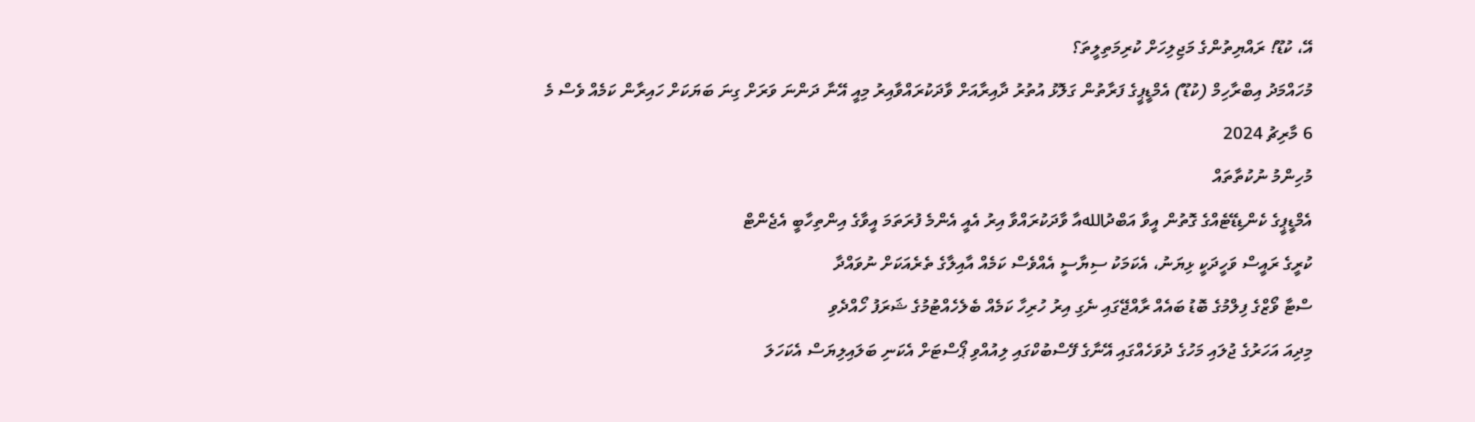އޭ، ކުޑޫ! ރައްޔިތުންގެ މަޖިލިހަށް ކުރިމަތިލީތަ؟
މުހައްމަދު އިބްރާހިމް (ކުޑޫ) އެމްޑީޕީގެ ފަރާތުން ގަލޮޅު އުތުރު ދާއިރާއަށް ވާދަކުރައްވާއިރު މިއީ އޭނާ ދަންނަ ވަރަށް ގިނަ ބަޔަކަށް ހައިރާން ކަމެއް ވެސް މެ
6 މާރިޗު 2024
މުހިންމު ނުކުތާތައް
އެމްޑީޕީގެ ކެންޑިޑޭޓެއްގެ ގޮތުން އީވާ އަބްދުاللهއާ ވާދަކުރައްވާ އިރު އެއީ އެންމެ ފުރަތަމަ އީވާގެ އިންތިހާބީ އެޖެންޓް
ކުރީގެ ރައީސް ވަހީދަކީ ޅިޔަނު، އެކަމަކު ސިޔާސީ އެއްވެސް ކަމެއް އާއިލާގެ ތެރެއަކަށް ނުވައްދާ
ސްޓާ ވޯޒްގެ ފިލްމުގެ ބޮޑު ބައެއް ރާއްޖޭގައި ނެގި އިރު ހުރިހާ ކަމެއް ބެލެހެއްޓުމުގެ ޝަރަފު ހޯއްދެވި
މިދިއަ އަހަރުގެ ޖުލައި މަހުގެ ދުވަހެއްގައި އޭނާގެ ފޭސްބުކްގައި ލިއުއްވި ޕޯސްޓަށް އެކަނި ބަލައިލިޔަސް އެކަހަލަ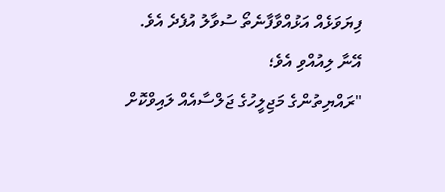ފިޔަވަޅެއް އަޅުއްވާފާނެތޯ ސުވާލު އުފެދެ އެވެ. އޭނާ ލިއުއްވި އެވެ؛
"ރައްޔިތުންގެ މަޖިލީހުގެ ޖަލްސާއެއް ލައިވްކޮށް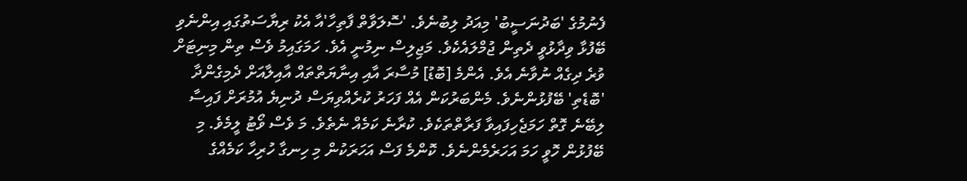ފެނުމުގެ 'ބަދުނަސީބު' މިއަދު ލިބުނެވެ. 'ސޮލަވާތް ފާތިހާ'އާ އެކު ރިޔާސަތުގައި އިންނެވި ބޭފުޅާ ވިދާޅުވީ ދެތިން ޖުމްލައެކެވެ. މަޖިލިސް ނިމުނީ އެވެ. ހަމަގައިމު ވެސް ތިން މިނިޓަށް ވުރެ ދިގެއް ނުވާނެ އެވެ. އެންމެ [ބޮޑު] މުސާރަ އާއި އިނާޔަތްތައް އާއިލާއަށް ދެމިގެންދާ 'ބޮޑެތި' ބޭފުޅުންނެވެ. މެންބަރުކަން އެއް ފަހަރު ކުރެއްވިޔަސް ދުނިޔެ އުމުރަށް ފައިސާ ލިބޭނެ ގޮތް ހަމަޖެހިފައިވާ ފަރާތްތަކެވެ. ކުރާނެ ކަމެއް ނެތެވެ. މަ ވެސް ވޯޓު ލީމެވެ. މި ބޭފުޅުން ހޮވީ ހަމަ އަހަރެމެންނެވެ. ކޮންމެ ފަސް އަހަރަކުން މި ހިނގާ ހުރިހާ ކަމެއްގެ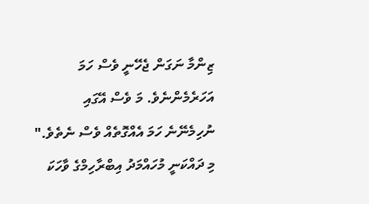ޒިންމާ ނަގަން ޖެހޭނީ ވެސް ހަމަ އަހަރެމެންނެވެ. މަ ވެސް އޭގައި ނުހިމެނޭނެ ހަމަ އެއްގޮތެއް ވެސް ނެތެވެ."
މި ދައްކަނީ މުހައްމަދު އިބްރާހިމްގެ ވާހަކަ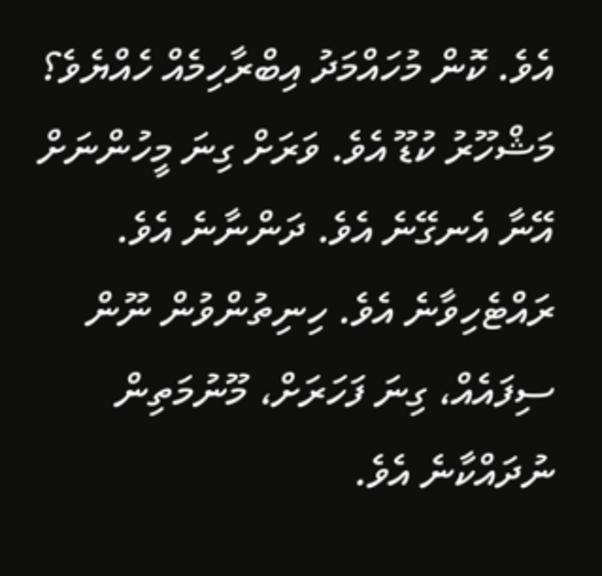އެވެ. ކޮން މުހައްމަދު އިބްރާހިމެއް ހެއްޔެވެ؟ މަޝްހޫރު ކުޑޫ އެވެ. ވަރަށް ގިނަ މީހުންނަށް އޭނާ އެނގޭނެ އެވެ. ދަންނާނެ އެވެ. ރައްޓެހިވާނެ އެވެ. ހިނިތުންވުން ނޫން ސިފައެއް، ގިނަ ފަހަރަށް، މޫނުމަތިން ނުދައްކާނެ އެވެ.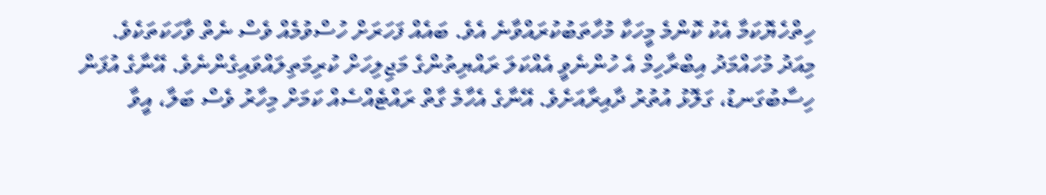ހިތްހެޔޮކަމާ އެކު ކޮންމެ މީހަކާ މުހާތަބުކުރައްވާނެ އެވެ. ބައެއް ފަހަރަށް ހުސްވުމެއް ވެސް ނެތް ވާހަކަތަކެވެ.
މިއަދު މުހައްމަދު އިބްރާހިމް އެ ހުންނެވީ އެއްކަލަ ރައްޔިތުންގެ މަޖިލިހަށް ކުރިމަތިލައްވައިގެންނެވެ. އޭނާގެ އުފަން ހިސާބުގަނޑު، ގަލޮޅު އުތުރު ދާއިރާއަށެވެ. އޭނާގެ އެހާމެ ގާތް ރައްޓެއްސެއް ކަމަށް މިހާރު ވެސް ބަލާ، އީވާ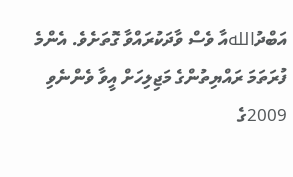އަބްދުاللهއާ ވެސް ވާދަކުރައްވާ ގޮތަށެވެ. އެންމެ ފުރަތަމަ ރައްޔިތުންގެ މަޖިލިހަށް އީވާ ވެންނެވި 2009ގެ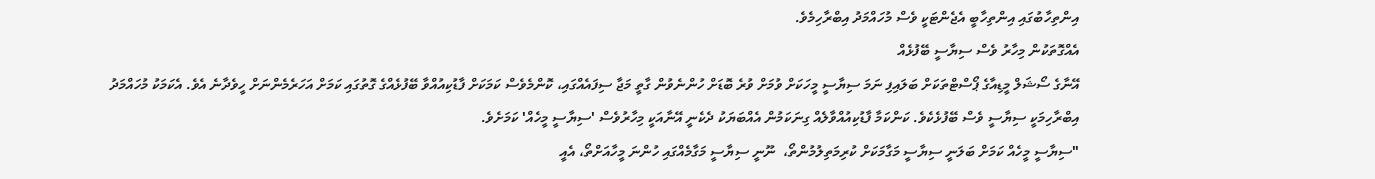އިންތިހާބުގައި އިންތިހާބީ އެޖެންޓަކީ ވެސް މުހައްމަދު އިބްރާހިމެވެ.
އެއްގޮތަކުން މިހާރު ވެސް ސިޔާސީ ބޭފުޅެއް
އޭނާގެ ސޯޝަލް މީޑިއާގެ ޕޯސްޓްތަކަށް ބަލައިފި ނަމަ ސިޔާސީ މީހަކަށް ވުމަށް ވުރެ ބޮޑަށް ހުންނެވުން ގާތީ މަޖާ ސިފައެއްގައި، ކޮންމެވެސް ކަމަކަށް ފާޑުކިއުއްވާ ބޭފުޅެއްގެ ގޮތުގައި ކަމަށް އަހަރެމެންނަށް ހީވެދާނެ އެވެ. އެކަމަކު މުހައްމަދު އިބްރާހިމަކީ ސިޔާސީ ވެސް ބޭފުޅެކެވެ. ކަންކަމާ ފާޑުކިއުއްވާލެއް ގިނަކަމުން އެއްބަޔަކު ދެކެނީ އޭނާއަކީ މިހާރުވެސް 'ސިޔާސީ މީހެއް' ކަމަށެވެ.
"ސިޔާސީ މީހެއް ކަމަށް ބަލަނީ ސިޔާސީ މަގާމަކަށް ކުރިމަތިލުމުންތޯ،  ނޫނީ ސިޔާސީ މަގާމެއްގައި ހުންނަ މީހާއަށްތޯ، އެއީ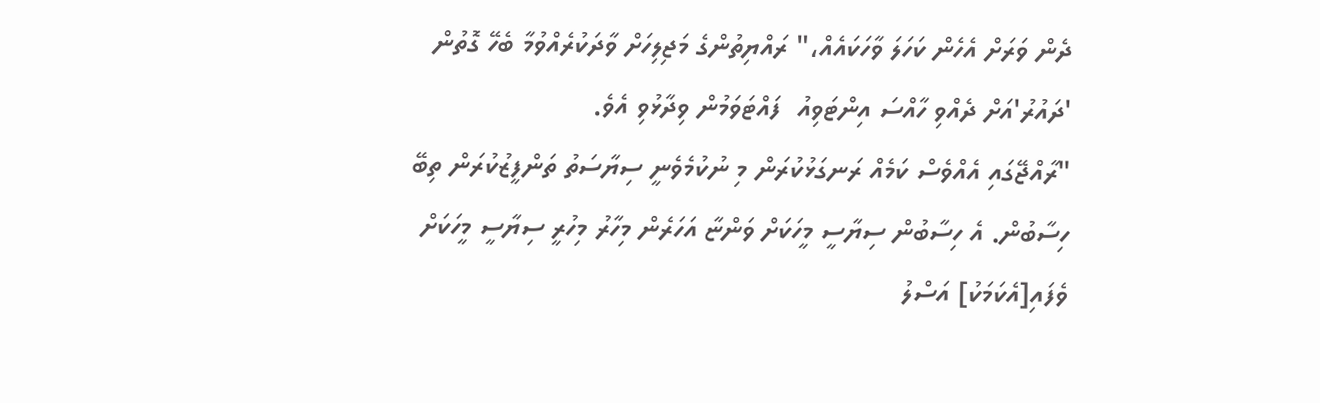ދެން ވަރަށް އެހެން ކަހަލަ ވާހަކައެއް،" ރައްޔިތުންގެ މަޖިލިހަށް ވާދަކުރެއްވުމާ ބެހޭ ގޮތުން 'ދައުރު'އަށް ދެއްވި ހާއްސަ އިންޓަވިއު  ފައްޓަވަމުން ވިދާޅުވި އެވެ.
"ރާއްޖޭގައި އެއްވެސް ކަމެއް ރަނގަޅުކުރަން މި ނުކުމެވެނީ ސިޔާސަތު ތަންފީޒުކުރަން ތިބޭ ހިސާބުން. އެ ހިސާބުން ސިޔާސީ މީހަކަށް ވަންޏާ އަހަރެން މިހާރު މިހުރީ ސިޔާސީ މީހަކަށް ވެފައި[އެކަމަކު] އަސްލު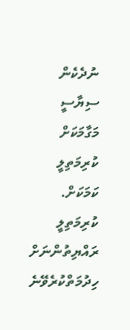ނުދެކެން ސިޔާސީ މަގާމަކަށް ކުރިމަތިލީ ކަމަކަށް. ކުރިމަތިލީ ރައްޔިތުންނަށް ހިދުމަތްކުރެވޭނެ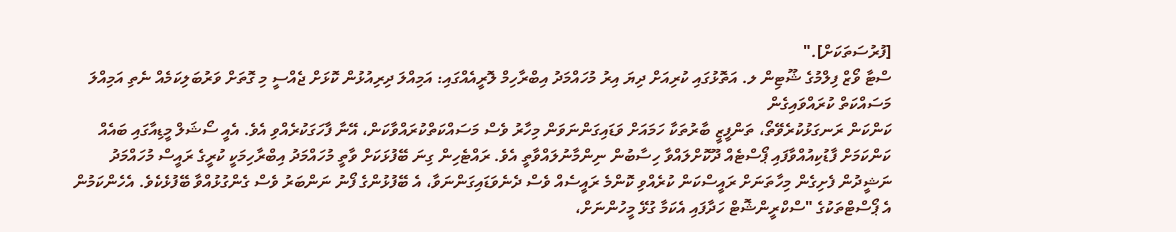[ފުރުސަތަކަށް]."
ސްޓާ ވޯޒް ފިލްމުގެ ޝޫޓިން ލ. އަތޮޅުގައި ކުރިއަށް ދިޔަ އިރު މުހައްމަދު އިބްރާހިމް ލޮރީއެއްގައި: އަމިއްލަ ދިރިއުޅުން ކޮޅަށް ޖެއްސީ މި ގޮތަށް ވަރުބަލިކަމެއް ނެތި އަމިއްލަ މަސައްކަތް ކުރައްވައިގެން
ކަންކަން ރަނގަޅުކުރެވޭތޯ، ތަންފީޒީ ބާރުތަކާ ހަމައަށް ވަޑައިގަންނަވަން މިހާރު ވެސް މަސައްކަތްކުރައްވާކަން، އޭނާ ފާހަގަކުރެއްވި އެވެ. އެއީ ސޯޝަލް މީޑިއާގައި ބައެއް ކަންކަމަށް ފާޑުކިއުއްވާފައި ޕޯސްޓެއް ދޫކޮށްލައްވާ ހިސާބުން ނިންމާނުލައްވާތީ އެވެ. ރައްޓެހިން ގިނަ ބޭފުޅަކަށް ވާތީ މުހައްމަދު އިބްރާހިމަކީ ކުރީގެ ރައީސް މުހައްމަދު ނަޝީދުން ފެށިގެން މިހާތަނަށް ރައީސްކަން ކުރެއްވި ކޮންމެ ރައީސެއް ވެސް ދެނެވަޑައިގަންނަވާ، އެ ބޭފުޅުންގެ ފޯނު ނަންބަރު ވެސް ގެންގުޅުއްވާ ބޭފުޅެކެވެ. އެހެންކަމުން އެ ޕޯސްޓްތަކުގެ "ސްކްރީންޝޮޓް ހަދާފައި އެކަމާ ގުޅޭ މީހުންނަށް،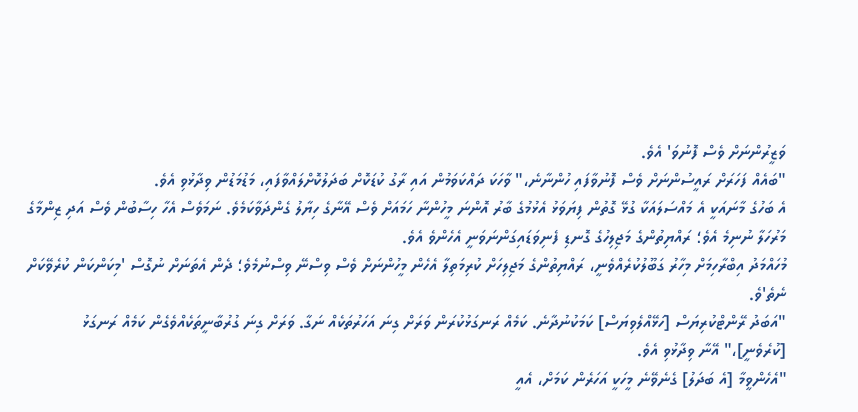ވަޒީރުންނަށް ވެސް ފޮނުވަ' އެވެ.
"ބައެއް ފަހަރަށް ރައީސުންނަށް ވެސް ފޮނުވާފައި ހުންނާނެ،" ވާހަކަ ދައްކަވަމުން އައި ރާގު ކުޑަކޮށް ބަދަލުކޮށްލައްވާފައި، މަޑުމަޑުން ވިދާޅުވި އެވެ.
އެ ބަހުގެ މާނައަކީ އެ މައްސަލައަކާ ގުޅޭ ގޮތުން ފިޔަވަޅު އެޅުމުގެ ބާރު އޮންނަ މީހުންނާ ހަމައަށް ވެސް އޭނާގެ ހިޔާލު ގެންދަވާކަމެވެ. ނަމަވެސް އެހާ ހިސާބުން ވެސް އަދި ޒިންމާގެ މަރުހަލާ ނުނިމެ އެވެ؛ ރައްޔިތުންގެ މަޖިލިހުގެ ގޮނޑި ފެނިވަޑައިގަންނަވަނީ އެހެންވެ އެވެ.
މުހައްމަދު އިބްރާހިމަށް މިހާރު ގަބޫލުކުރެއްވެނީ، ރައްޔިތުންގެ މަޖިލިހަށް ކުރިމަތިލާ އެހެން މީހުންނަށް ވެސް ވިސްނޭ ވިސްނުމެވެ؛ ދެން އެތަނަށް ނުގޮސް 'މިކަންކަން ކުރެވޭކަށް ނެތެ'ވެ.
"އަބަދު ރޭންޓްކުރިޔަސް [ހަޅޭއްލެވިޔަސް] ކަމަކުނުދާނެ. ކަމެއް ރަނގަޅުކުރަން ވަރަށް ގިނަ އަހަރުތަކެއް ނަގާ. ވަރަށް ގިނަ ގުރުބާނީތަކެއްވެގެން ކަމެއް ރަނގަޅު [ކުރެވެނީ]،" އޭނާ ވިދާޅުވި އެވެ.
"އެހެންވީމާ [އެ ބަދަލު] ގެނެވޭނެ މީހަކީ އަހަރެން ކަމަށް، އެއީ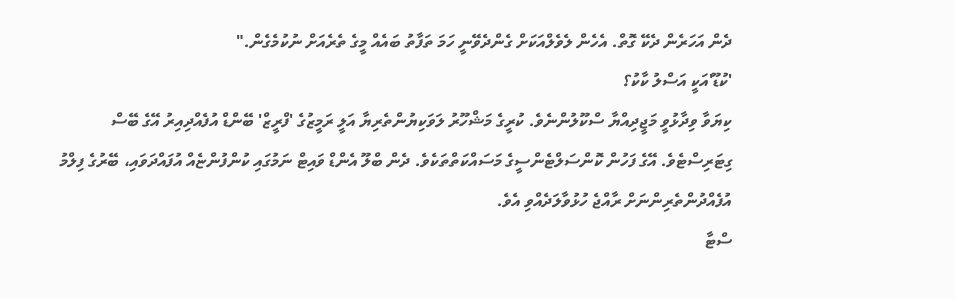ދެން އަހަރެން ދެކޭ ގޮތް. އެހެން ލެވެލްއަކަށް ގެންދެވޭނީ ހަމަ ތަފާތު ބައެއް މީގެ ތެރެއަށް ނުކުމެގެން."
'ކުޑޫ'އަކީ އަސްލު ކާކު؟
ކިޔަވާ ވިދާޅުވީ މަޖީދިއްޔާ ސްކޫލުންނެވެ. ކުރީގެ މަޝްހޫރު ލަވަކިޔުންތެރިޔާ އަލީ ރަމީޒުގެ 'ފްރީޒް' ބޭންޑް އުފެއްދިއިރު އޭގެ ބޭސް ގިޓަރިސްޓެވެ. އޭގެ ފަހުން ކޮންސަލްޓެންސީގެ މަސައްކަތްތަކެވެ. ދެން ބްލޫ އެންޑް ވައިޓް ނަމުގައި ކުންފުންޏެއް އުފައްދަވައި، ބޭރުގެ ފިލްމު އުފެއްދުންތެރިންނަށް ރާއްޖެ ހުޅުވާލަދެއްވި އެވެ.
ސްޓާ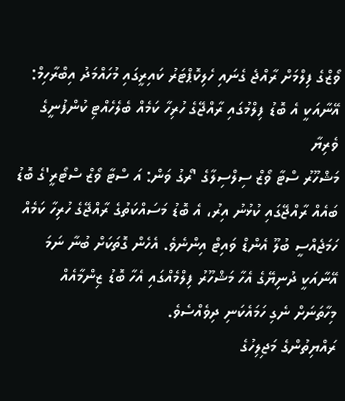ވޯޒްގެ ފިލްމަށް ރާއްޖެ ގެނައި ހެލިކޮޕްޓަރު ކައިރީގައި މުހައްމަދު އިބްރާހިމް: އޭނާއަކީ އެ ބޮޑު ފިލްމުގައި ރާއްޖޭގެ ހުރިހާ ކަމެއް ބެލެހެއްޓި ކުންފުނީގެ ވެރިޔާ
މަޝްހޫރު ސްޓާ ވޯޒް ސިލްސިލާގެ 'ރޯގު ވަން: އަ ސްޓާ ވޯޒް ސްޓޯރީ'ގެ ބޮޑު ބައެއް ރާއްޖޭގައި ކުޅުނު އިރު، އެ ބޮޑު މަސައްކަތުގެ ރާއްޖޭގެ ހުރިހާ ކަމެއް ހަމަޖެއްސީ ބުލޫ އެންޑް ވައިޓް އިންނެވެ. އެހެން ގޮތަކަށް ބުނާ ނަމަ އޭނާއަކީ ދުނިޔޭގެ އެހާ މަޝްހޫރު ފިލްމެއްގައި އެހާ ބޮޑު ޒިންމާއެއް މިހާތަނަށް ނެގި ހަމައެކަނި ދިވެއްސެވެ.
ރައްޔިތުންގެ މަޖިލިހުގެ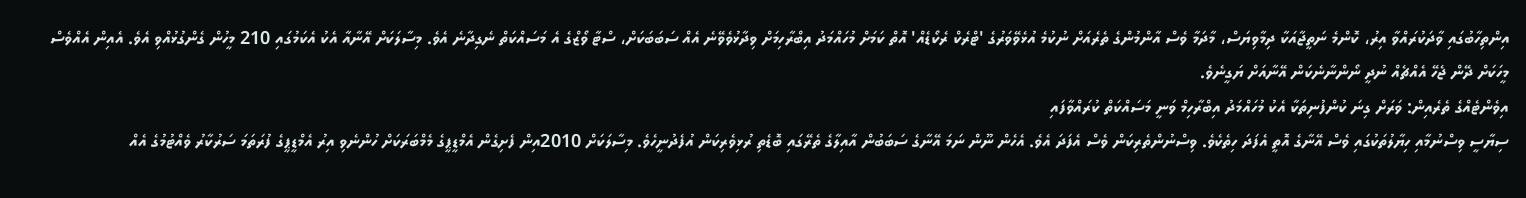އިންތިހާބުގައި ވާދަކުރައްވާ އިރު، ކޮންމެ ނަތީޖާއަކާ ދިމާވިޔަސް، މާދަމާ ވެސް އާންމުންގެ ތެރެއަށް ނުކުމެ އުޅެވޭވަރުގެ 'ޓްރެކް ރެކޯޑެއް' އޮތް ކަމަށް މުހައްމަދު އިބްރާހިމަށް ވިދާޅުވެވޭނެ އެއް ސަބަބަކަށް، ސްޓާ ވޯޒްގެ އެ މަސައްކަތް ނެގިދާނެ އެވެ. މިސާލަކަށް އޭނާއާ އެކު އެކަމުގައި 210 މީހުން ގެންގުޅުއްވި އެވެ. އެއިން އެއްވެސް މީހަކަށް ދޭން ޖެހޭ އެއްޗެއް ނުދީ ނޯންނާނެކަން އޭނާއަށް ޔަގީނެވެ.
އިވެންޓެއްގެ ތެރެއިން: ވަރަށް ގިނަ ކުންފުނިތަކާ އެކު މުހައްމަދު އިބްރާހިމް ވަނީ މަސައްކަތް ކުރައްވާފައި
ސިޔާސީ ވިސްނުމާއި ހިޔާލުތަކުގައި ވެސް އޭނާގެ އޮތީ އެފަދަ ހިތެކެވެ. ވިސްނުންތެރިކަން ވެސް އެފަދަ އެވެ. އެހެން ނޫން ނަމަ އޭނާގެ ސަބަބުން އާއިލާގެ ތެރޭގައި ބޮޑެތި ރުޅިވެރިކަން އުފެދުނީހެވެ. މިސާލަކަށް 2010އިން ފެށިގެން އެމްޑީޕީގެ މެމްބަރަކަށް ހުންނެވި އިރު އެމްޑީޕީގެ ފުރަތަމަ ސަރުކާރު ވެއްޓުމުގެ އެއް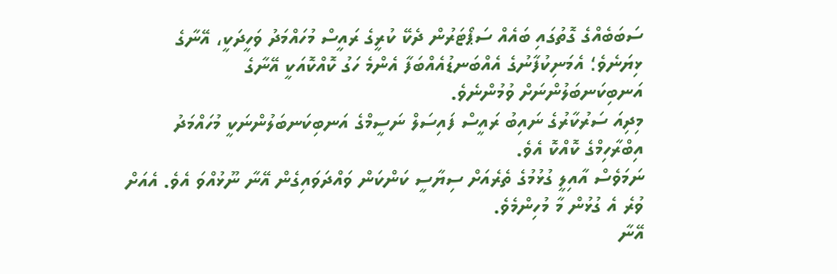ސަބަބެއްގެ ގޮތުގައި ބައެއް ސަޕޯޓަރުން ދެކޭ ކުރީގެ ރައީސް މުހައްމަދު ވަހީދަކީ، އޭނާގެ ޅިޔަނެވެ؛ އެމަނިކުފާނުގެ އެއްބަނޑުއެއްބަފާ އެންމެ ހަގު ކޮއްކޮއަކީ އޭނާގެ އަނބިކަނބަލުންނަށް ވުމުންނެވެ.
މިދިއަ ސަރުކާރުގެ ނައިބު ރައީސް ފައިސަލް ނަސީމްގެ އަނބިކަނބަލުންނަކީ މުހައްމަދު އިބްރާހިމްގެ ކޮއްކޮ އެވެ.
ނަމަވެސް އާއިލީ ގުޅުމުގެ ތެރެއަށް ސިޔާސީ ކަންކަން ވައްދަވައިގެން އޭނާ ނޫޅުއްވަ އެވެ. އެއަށް ވުރެ އެ ގުޅުން މާ މުހިންމެވެ.
އޭނާ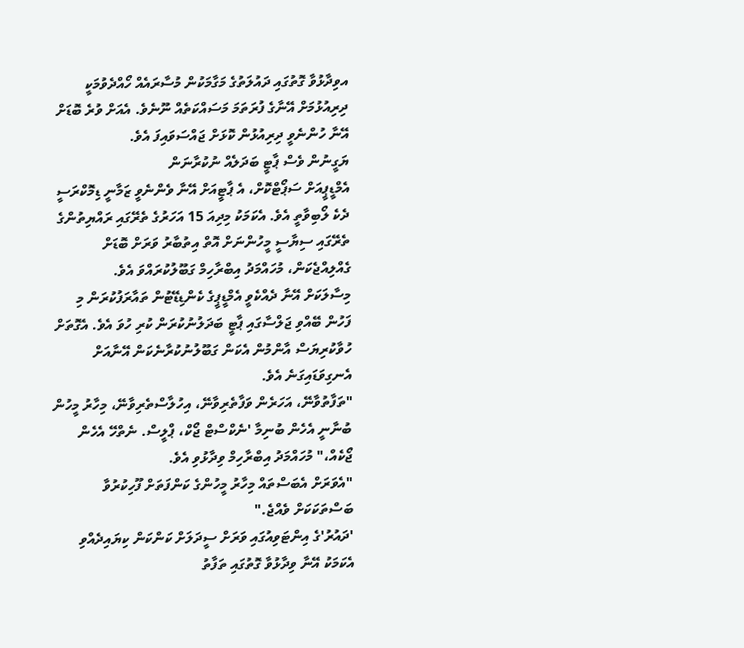އވިދާޅުވާ ގޮތުގައި ދައުލަތުގެ މަގާމަކުން މުސާރައެއް ހޯއްދެވުމަކީ ދިރިއުޅުމަށް އޭނާގެ ފުރަތަމަ މަސައްކަތެއް ނޫނެވެ. އެއަށް ވުރެ ބޮޑަށް އޭނާ ހުންނެވީ ދިރިއުޅުން ކޮޅަށް ޖައްސަވައިފަ އެވެ.
ޔަގީނުން ވެސް ޕާޓީ ބަދަލެއް ނުކުރާނަން
އެމްޑީޕީއަށް ސަޕޯޓްކޮށް، އެ ޕާޓީއަށް އޭނާ ވެންނެވީ ޒަމާނީ ޑިމޮކްރަސީ ދެކެ ލޯބިވާތީ އެވެ. އެކަމަކު މިދިއަ 15 އަހަރުގެ ތެރޭގައި ރައްޔިތުންގެ ތެރޭގައި ސިޔާސީ މީހުންނަށް އޮތް އިތުބާރު ވަރަށް ބޮޑަށް ގެއްލިއްޖެކަން، މުހައްމަދު އިބްރާހިމް ގަބޫލުކުރައްވަ އެވެ.
މިސާލަކަށް އޭނާ ދެއްކެވީ އެމްޑީޕީގެ ކެންޑިޑޭޓުން ތައާރަފުކުރަން މި ފަހުން ބޭއްވި ޖަލްސާގައި ޕާޓީ ބަދަލުނުކުރަން ކުރި ހުވަ އެވެ. އެގޮތަށް ހުވާކުރިޔަސް އާންމުން އެކަން ގަބޫލުނުކުރާނެކަން އޭނާއަށް އެނގިވަޑައިގަނެ އެވެ.
"ތަފާތުވާނޭ، އަހަރެން ވަފާތެރިވާނޭ، އިހުލާސްތެރިވާނޭ، މިހާރު މީހުން ބުނާނީ އެހެން ބުނިމާ 'ނެކްސްޓް ޖޯކް، ޕްލީސް. ނެތްހޭ އެހެން ޖޯކެއް،" މުހައްމަދު އިބްރާހިމް ވިދާޅުވި އެވެ.
"އެވަރަށް އެބަސްތައް މިހާރު މީހުންގެ ކަންފަތަށް ފޫހިކުރުވާ ބަސްތަކަކަށް ވެއްޖެ."
'ދައުރު'ގެ އިންޓަވިއުގައި ވަރަށް ސީދަލަށް ކަންކަން ކިޔައިދެއްވި
އެކަމަކު އޭނާ ވިދާޅުވާ ގޮތުގައި ތަފާތު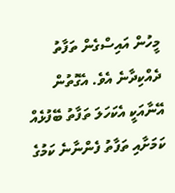މީހުން އައިސްގެން ތަފާތު ދެއްކިދާނެ އެވެ. އެގޮތުން އޭނާއަކީ އެކަހަލަ ތަފާތު ބޭފުޅެއް ކަމަށާއި ތަފާތު ފެންނާނެ ކަމުގެ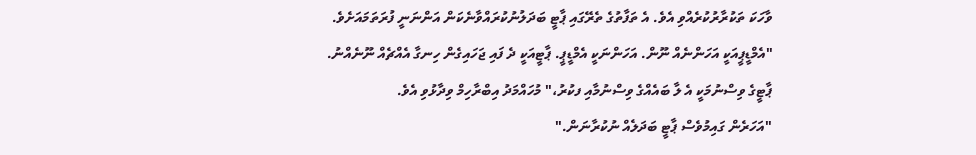ވާހަކަ ތަކުރާރުކުރެއްވި އެވެ. އެ ތަފާތުގެ ތެރޭގައި ޕާޓީ ބަދަލުނުކުރައްވާނެކަން އަންނަނީ ފުރަތަމައަށެވެ.
"އެމްޑީޕީއަކީ އަހަންނެއް ނޫން. އަހަންނަކީ އެމްޑީޕީ. ޕާޓީއަކީ ދެ ފައި ޖަހައިގެން ހިނގާ އެއްޗެއް ނޫނެއްނު. ޕާޓީގެ ވިސްނުމަކީ އެ ލާ ބައެއްގެ ވިސްނުމާއި ފކުރު،" މުހައްމަދު އިބްރާހިމް ވިދާޅުވި އެވެ.
"އަހަރެން ގައިމުވެސް ޕާޓީ ބަދަލެއް ނުކުރާނަން."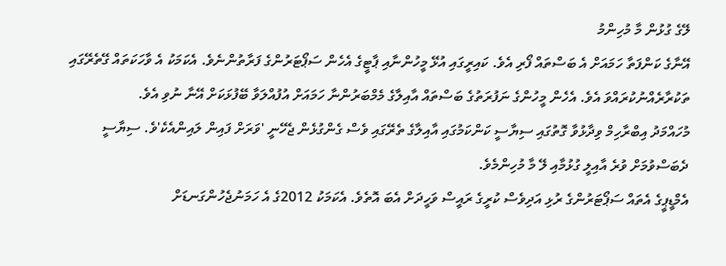ލޭގެ ގުޅުން މާ މުހިންމު
އޭނާގެ ކަންފަތާ ހަމައަށް އެ ބަސްތައް ފޯރި އެވެ. ކައިރީގައި އުޅޭ މީހުންނާއި ޕާޓީގެ އެހެން ސަޕޯޓަރުންގެ ފަރާތުންނެވެ. އެކަމަކު އެ ވާހަކަތައް ގޭތެރޭގައި ތަކުރާރެއްނުކުރައްވަ އެވެ. އެހެން މީހުންގެ ނަފުރަތުގެ ބަސްތައް އާއިލާގެ މެމްބަރުންނާ ހަމައަށް އުފުއްލަވާ ބޭފުޅަކަށް އޭނާ ނުވި އެވެ.
މުހައްމަދު އިބްރާހިމް ވިދާޅުވާ ގޮތުގައި ސިޔާސީ ކަންކަމުގައި އާއިލާގެ ތެރޭގައި ވެސް ގެންގުޅެން ޖެހޭނީ 'ވަރަށް ފައިން ލައިންއެކެ'ވެ. ސިޔާސީ ދެބަސްވުމަށް ވުރެ އާއިލީ ގުޅުމާއި ލޭ މާ މުހިންމެވެ.
އެމްޑީޕީގެ އެތައް ސަޕޯޓަރުންގެ ރުޅި އަދިވެސް ކުރީގެ ރައީސް ވަހީދަށް އެބަ އޮތެވެ. އެކަމަކު 2012ގެ އެ ހަމަނުޖެހުންގަނޑަށް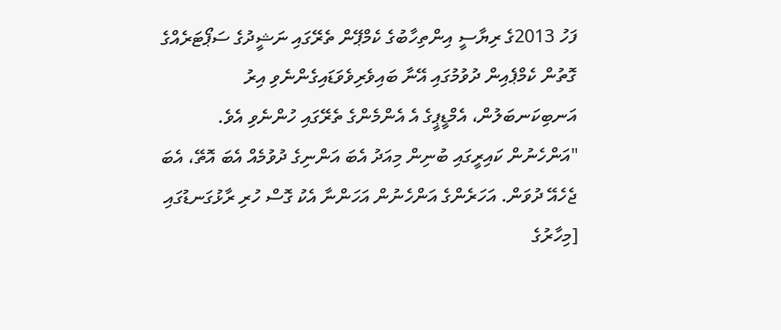ފަހު 2013ގެ ރިޔާސީ އިންތިހާބުގެ ކެމްޕޭން ތެރޭގައި ނަޝީދުގެ ސަޕޯޓަރެއްގެ ގޮތުން ކެމްޕެއިން ދުވުމުގައި އޭނާ ބައިވެރިވެވަޑައިގެންނެވި އިރު އަނބިކަނބަލުން، އެމްޑީޕީގެ އެ އެންމެންގެ ތެރޭގައި ހުންނެވި އެވެ.
"އަންހެނުން ކައިރީގައި ބުނިން މިއަދު އެބަ އަންނިގެ ދުވުމެއް އެބަ އޮތޭ، އެބަ ޖެހެއޭ ދުވަން. އަހަރެންގެ އަންހެނުން އަހަންނާ އެކު ގޮސް ހުރި ރާޅުގަނޑުގައި [މިހާރުގެ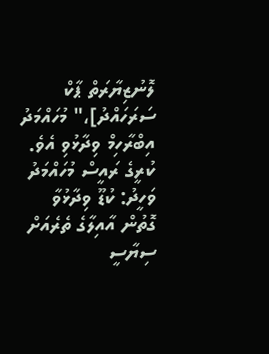ލޮނުޒިޔާރަތް ޕާކް ސަރަހައްދު]،" މުހައްމަދު އިބްރާހިމް ވިދާޅުވި އެވެ.
ކުރީގެ ރައީސް މުހައްމަދު ވަހީދު: ކުޑޫ ވިދާޅުވާ ގޮތުން އާއިލާގެ ތެރެއަށް ސިޔާސީ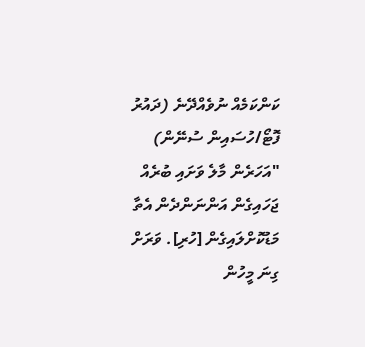ކަންކަމެއް ނުވެއްދޭނެ (ދައުރު ފޮޓޯ/ހުސައިން ސުނޭން)
"އަހަރެން މާލެ ވަށައި ބުރެއް ޖަހައިގެން އަންނަންދެން އެތާ މަޑުކޮށްލައިގެން [ހުރި]. ވަރަށް ގިނަ މީހުން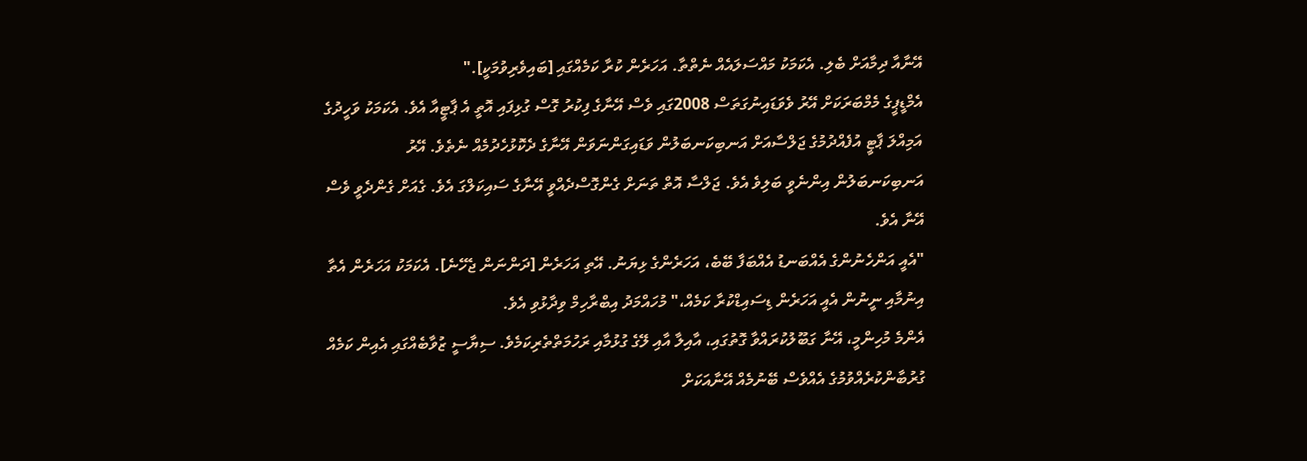އޭނާއާ ދިމާއަށް ބެލި. އެކަމަކު މައްސަލައެއް ނެތްތާ. އަހަރެން ކުރާ ކަމެއްގައި [ބައިވެރިވުމަކީ]."
އެމްޑީޕީގެ މެމްބަރަކަށް އޭރު ވެވަޑައިނުގަތަސް 2008ގައި ވެސް އޭނާގެ ފިކުރު ގޮސް ގުޅިފައި އޮތީ އެ ޕާޓީއާ އެވެ. އެކަމަކު ވަހީދުގެ އަމިއްލަ ޕާޓީ އުފެއްދުމުގެ ޖަލްސާއަށް އަނބިކަނބަލުން ވަޑައިގަންނަވަން އޭނާގެ ދެކޮޅުހެދުމެއް ނެތެވެ. އޭރު އަނބިކަނބަލުން އިންނެވީ ބަލިވެ އެވެ. ޖަލްސާ އޮތް ތަނަށް ގެންގޮސްދެއްވީ އޭނާގެ ސައިކަލްގަ އެވެ. ގެއަށް ގެންދެވީ ވެސް އޭނާ އެވެ.
"އެއީ އަންހެނުންގެ އެއްބަނޑު އެއްބަފާ ބޭބެ، އަހަރެންގެ ޅިޔަނު. އޭތި އަހަރެން [ދަންނަން ޖެހޭނެ]. އެކަމަކު އަހަރެން އެތާ އިނުމާއި ނީނުން އެއީ އަހަރެން ޑިސައިޑްކުރާ ކަމެއް،" މުހައްމަދު އިބްރާހިމް ވިދާޅުވި އެވެ.
އެންމެ މުހިންމީ، އޭނާ ގަބޫލުކުރައްވާ ގޮތުގައި، އާއިލާ އާއި ލޭގެ ގުޅުމާއި ރަހުމަތްތެރިކަމެވެ. ސިޔާސީ ޒުވާބެއްގައި އެއިން ކަމެއް ގުރުބާންކުރެއްވުމުގެ އެއްވެސް ބޭނުމެއް އޭނާއަކަށް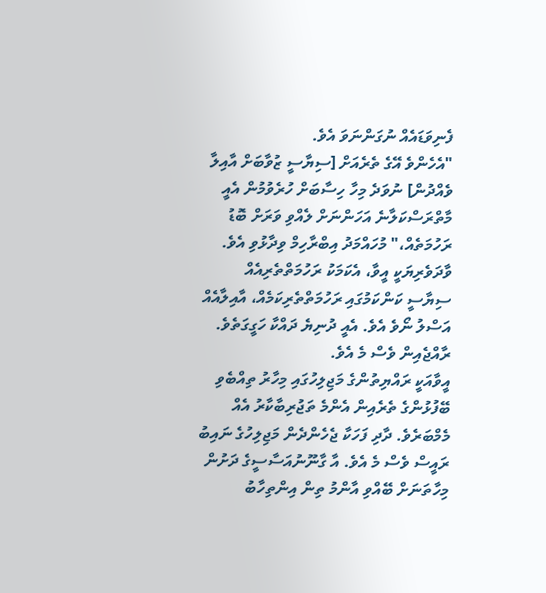ފެނިވަޑައެއް ނުގަންނަވަ އެވެ.
"އެހެންވެ އޭގެ ތެރެއަށް [ސިޔާސީ ޒުވާބަށް އާއިލާ ވެއްދުން] ނުވަދެ މިހާ ހިސާބަށް ހުރެވުމުން އެއީ މާތްރަސްކަލާނެ އަހަންނަށް ލެއްވި ވަރަށް ބޮޑު ރަހުމަތެއް،" މުހައްމަދު އިބްރާހިމް ވިދާޅުވި އެވެ.
ވާދަވެރިޔަކީ އީވާ، އެކަމަކު ރަހުމަތްތެރިއެއް
ސިޔާސީ ކަންކަމުގައި ރަހުމަތްތެރިކަމެއް، އާއިލާއެއް އަސްލު ނޯވެ އެވެ. އެއީ ދުނިޔެ ދައްކާ ހަގީގަތެވެ. ރާއްޖެއިން ވެސް މެ އެވެ.
އީވާއަކީ ރައްޔިތުންގެ މަޖިލިހުގައި މިހާރު ތިއްބެވި ބޭފުޅުންގެ ތެރެއިން އެންމެ ތަޖުރިބާކާރު އެއް މެމްބަރެވެ. ދާދި ފަހަކާ ޖެހެންދެން މަޖިލިހުގެ ނައިބު ރައީސް ވެސް މެ އެވެ. އާ ގާނޫނުއަސާސީގެ ދަށުން މިހާތަނަށް ބޭއްވި އާންމު ތިން އިންތިހާބު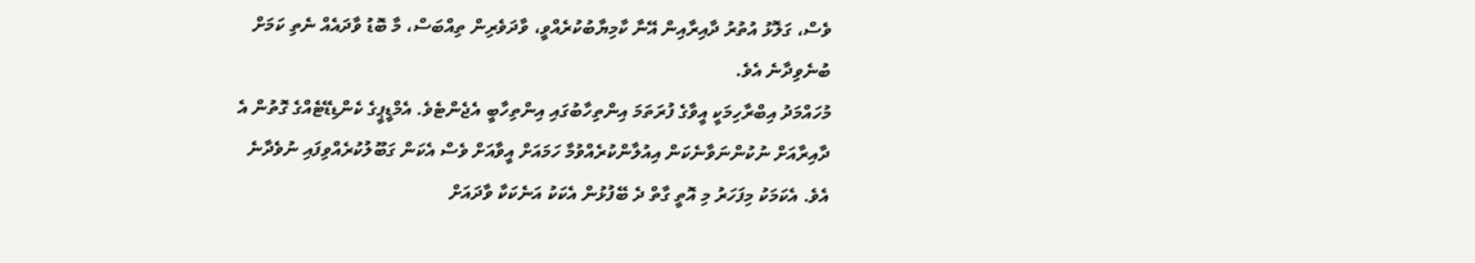ވެސް، ގަލޮޅު އުތުރު ދާއިރާއިން އޭނާ ކާމިޔާބުކުރެއްވީ، ވާދަވެރިން ތިއްބަސް، މާ ބޮޑު ވާދައެއް ނެތި ކަމަށް ބުނެވިދާނެ އެވެ.
މުހައްމަދު އިބްރާހިމަކީ އީވާގެ ފުރަތަމަ އިންތިހާބުގައި އިންތިހާބީ އެޖެންޓެވެ. އެމްޑީޕީގެ ކެންޑިޑޭޓެއްގެ ގޮތުން އެ ދާއިރާއަށް ނުކުންނަވާނެކަން އިއުލާންކުރެއްވުމާ ހަމައަށް އީވާއަށް ވެސް އެކަން ގަބޫލުކުރެއްވިފައި ނުވެދާނެ އެވެ. އެކަމަކު މިފަހަރު މި އޮތީ ގާތް ދެ ބޭފުޅުން އެކަކު އަނެކަކާ ވާދައަށް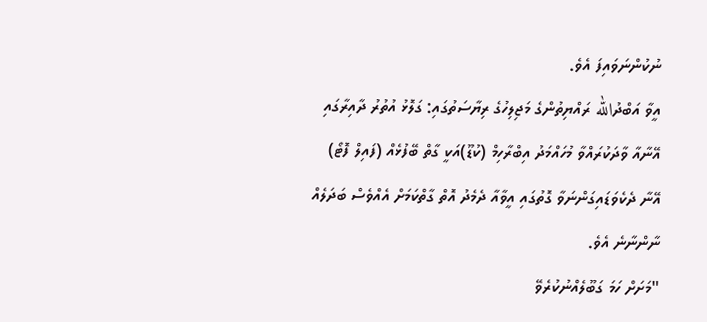ނުކުންނަވައިފަ އެވެ.
އީވާ އަބްދުالله ރައްޔިތުންގެ މަޖިލިހުގެ ރިޔާސަތުގައި: ގަލޮޅު އުތުރު ދާއިރާގައި އޭނާއާ ވާދަކުރައްވާ މުހައްމަދު އިބްރާހިމް (ކުޑޫ)އަކީ ގާތް ބޭފުޅެއް (ފައިލް ފޮޓޯ)
އޭނާ ދެކެވަޑައިގަންނަވާ ގޮތުގައި އީވާއާ ދެމެދު އޮތް ގާތްކަމަށް އެއްވެސް ބަދަލެއް ނާންނާނެ އެވެ.
"މަށަށް ހަމަ ގަބޫލެއްނުކުރެވޭ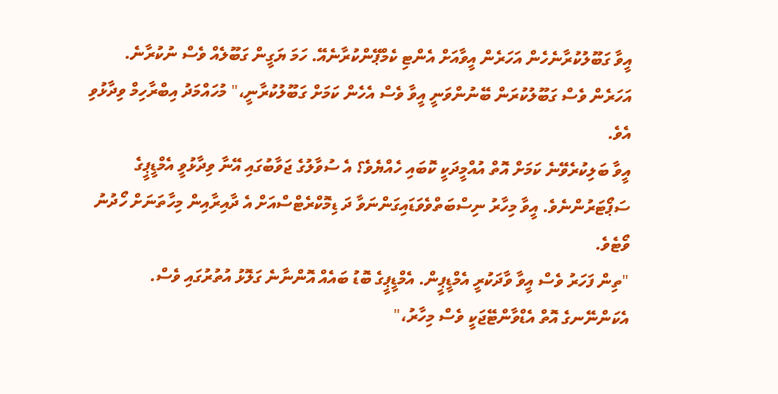އީވާ ގަބޫލުކުރާނެހެން އަހަރެން އީވާއަށް އެންޓި ކެމްޕޭންކުރާނެއޭ. ހަމަ ޔަގީން ގަބޫލެއް ވެސް ނުކުރާނެ. އަހަރެން ވެސް ގަބޫލުކުރަން ބޭނުންވަނީ އީވާ ވެސް އެހެން ކަމަށް ގަބޫލުކުރާނީ،" މުހައްމަދު އިބްރާހިމް ވިދާޅުވި އެވެ.
އީވާ ބަލިކުރެވޭނެ ކަމަށް އޮތް އުއްމީދަކީ ކޮބައި ހެއްޔެވެ؟ އެ ސުވާލުގެ ޖަވާބުގައި އޭނާ ވިދާޅުވީ އެމްޑީޕީގެ ސަޕޯޓަރުންނެވެ. އީވާ މިހާރު ނިސްބަތްވެވަޑައިގަންނަވާ ދަ ޑިމޮކްރެޓްސްއަށް އެ ދާއިރާއިން މިހާތަނަށް ހޯދުނު ވޯޓެވެ.
"ތިން ފަހަރު ވެސް އީވާ ވާދަކުރީ އެމްޑީޕީން. އެމްޑީޕީގެ ބޮޑު ބައެއް އޮންނާނެ ގަލޮޅު އުތުރުގައި ވެސް. އެކަންނޭނގެ އޮތް އެޑްވާންޓޭޖަކީ ވެސް މިހާރު،"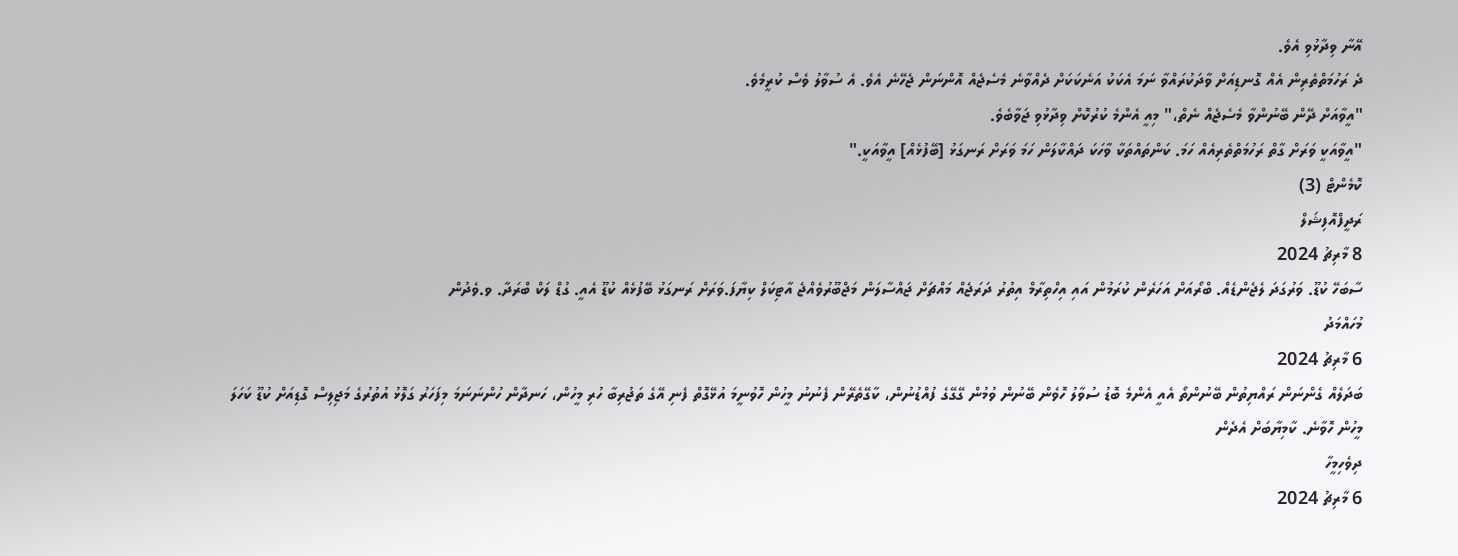އޭނާ ވިދާޅުވި އެވެ.
ދެ ރަހުމަތްތެރިން އެއް ގޮނޑިއަށް ވާދަކުރައްވާ ނަމަ އެކަކު އަނެކަކަށް ދެއްވާނެ މެސެޖެއް އޮންނަން ޖެހޭނެ އެވެ. އެ ސުވާލު ވެސް ކުރީމެވެ.
"އީވާއަށް ދޭން ބޭނުންވާ މެސެޖެއް ނެތް،" މިއީ އެންމެ ކުރުކޮށް ވިދާޅުވި ޖަވާބެވެ.
"އީވާއަކީ ވަރަށް ގާތް ރަހުމަތްތެރިއެއް ހަމަ. ކަންތައްތަކާ ވާހަކަ ދައްކާލަން ހަމަ ވަރަށް ރަނގަޅު [ބޭފުޅެއް] އީވާއަކީ."
ކޮމެންޓް (3)
ރަދީފްއޮފިޝަލް
8 މާރިޗު 2024
ސާބަހޭ ކުޑޫ. ވަރުގަދަ ލެޖެންޑެއް. ބްރޯއަށް އަހަރެން ކުރަމުން އައި އިހްތިރާމް އިތުރު ދަރަޖެއް މައްޗަށް ޖައްސާލަން މަޖްބޫރުވެއްޖެ އާޓިކަލް ކިޔާފަ.ވަރަށް ރަނގަޅު ބޭފުޅެއް ކުޑޫ އެއީ. ގުޑް ލަކް ބްރަދާ. ވ.ވެދުން
މުހައްމަދު
6 މާރިޗު 2024
ބަދަލެއް ގެންނަން ރައްޔިތުން ބޭނުންތޯ އެއީ އެންމެ ބޮޑު ސުވާލު ހޮވެން ބޭނުން ވުމުން ގޭގޭގެ ފުއްޑުނުން، ކާގޭތެރޭން ފެނުނު މީހުން ހޮވުނީމަ އުޅޭގޮތް ފެނި އޭގެ ތަޖުރިބާ ހުރި މީހުން، ހަނދާން ހުންނަނަމަ މިފަހަރު ގަލޮޅު އުތުރުގެ މަޖިލިސް ގޮޑިއަށް ކުޑޫ ކަހަލަ މީހުން ހޮވާނެ. ކާމިޔާބަށް އެދެން
ދިވެހިމީހާ
6 މާރިޗު 2024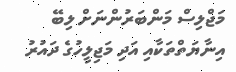މަޖްލިސް މަންބަރުންނަށް ލިބޭ އިނާޔަތްތަކާއި އަދި މަޖިލީހުގެ ދައުރު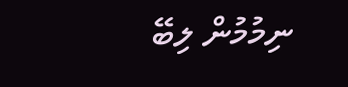ނިމުމުން ލިބޭ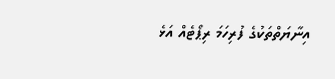އިނާޔަތްތަކުގެ ފުރިހަމަ ރިޕޯޓެއް އަޅެ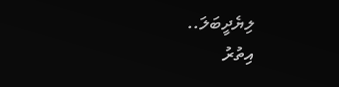ލިޔެދީބަލަ..
އިތުރު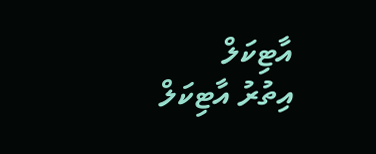އާޓިކަލް
އިތުރު އާޓިކަލް